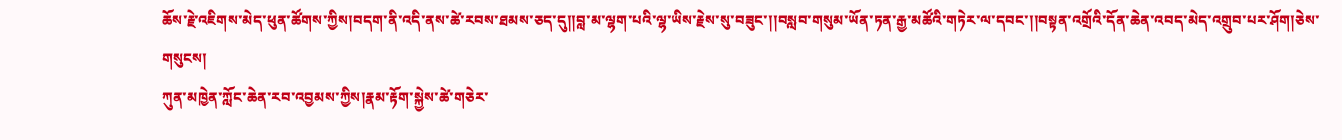ཆོས་རྗེ་འཇིགས་མེད་ཕུན་ཚོགས་ཀྱིས།བདག་ནི་འདི་ནས་ཚེ་རབས་ཐམས་ཅད་དུ།།བླ་མ་ལྷག་པའི་ལྷ་ཡིས་རྗེས་སུ་བཟུང་།།བསླབ་གསུམ་ཡོན་ཏན་རྒྱ་མཚོའི་གཏེར་ལ་དབང་།།བསྟན་འགྲོའི་དོན་ཆེན་འབད་མེད་འགྲུབ་པར་ཤོག།ཅེས་གསུངས།
ཀུན་མཁྱེན་ཀློང་ཆེན་རབ་འབྱམས་ཀྱིས།རྣམ་རྟོག་སྐྱེས་ཚེ་གཅེར་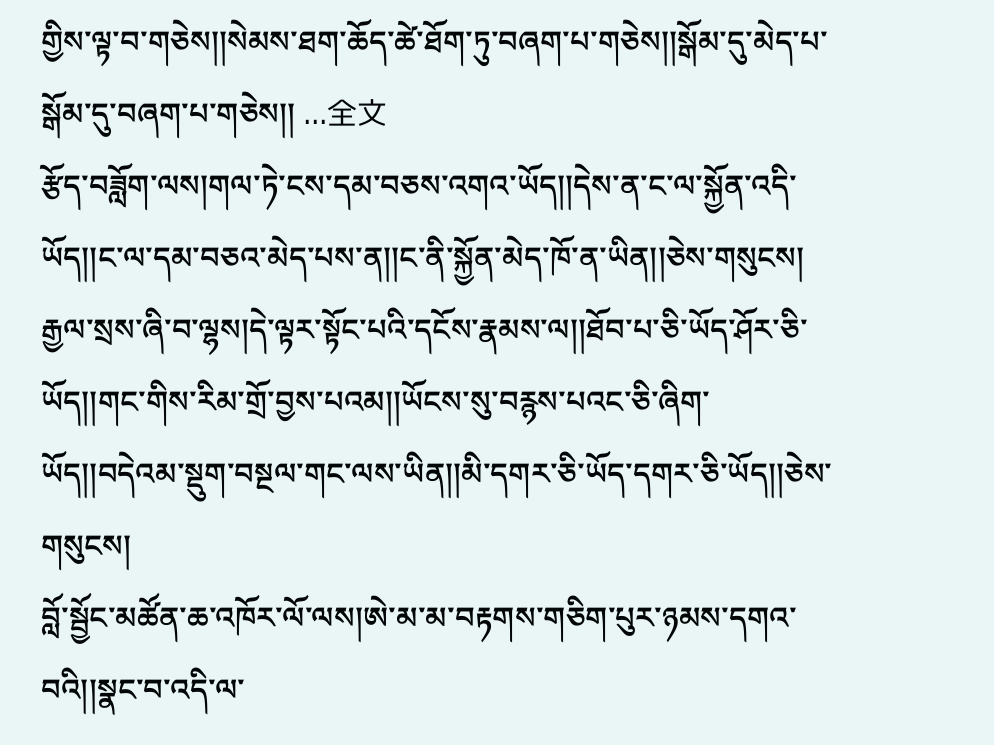གྱིས་ལྟ་བ་གཅེས།།སེམས་ཐག་ཆོད་ཚེ་ཐོག་ཏུ་བཞག་པ་གཅེས།།སྒོམ་དུ་མེད་པ་སྒོམ་དུ་བཞག་པ་གཅེས།། ...全文
རྩོད་བཟློག་ལས།གལ་ཏེ་ངས་དམ་བཅས་འགའ་ཡོད།།དེས་ན་ང་ལ་སྐྱོན་འདི་ཡོད།།ང་ལ་དམ་བཅའ་མེད་པས་ན།།ང་ནི་སྐྱོན་མེད་ཁོ་ན་ཡིན།།ཅེས་གསུངས།
རྒྱལ་སྲས་ཞི་བ་ལྷས།དེ་ལྟར་སྟོང་པའི་དངོས་རྣམས་ལ།།ཐོབ་པ་ཅི་ཡོད་ཤོར་ཅི་ཡོད།།གང་གིས་རིམ་གྲོ་བྱས་པའམ།།ཡོངས་སུ་བརྙས་པའང་ཅི་ཞིག་ཡོད།།བདེའམ་སྡུག་བསྔལ་གང་ལས་ཡིན།།མི་དགར་ཅི་ཡོད་དགར་ཅི་ཡོད།།ཅེས་གསུངས།
བློ་སྦྱོང་མཚོན་ཆ་འཁོར་ལོ་ལས།ཨེ་མ་མ་བརྟགས་གཅིག་པུར་ཉམས་དགའ་བའི།།སྣང་བ་འདི་ལ་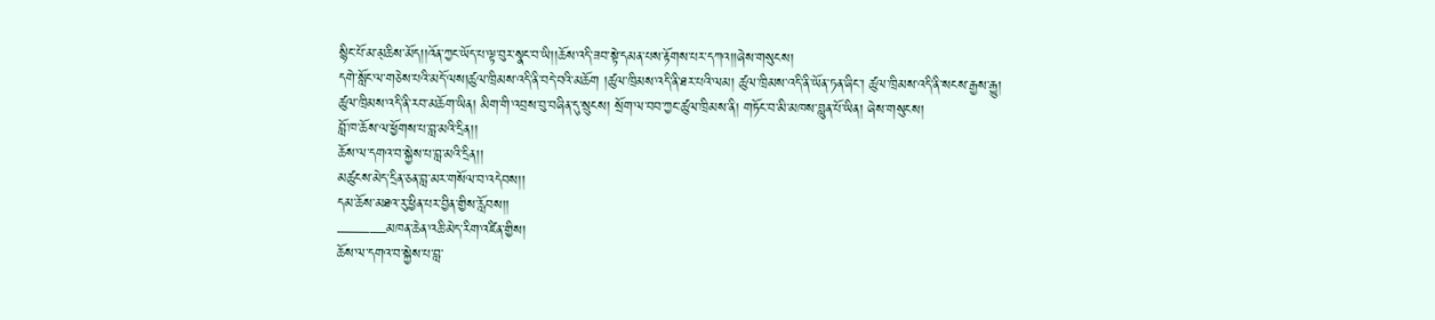སྙིང་པོ་མ་མ྄ཆིས་མོད།།འོན་ཀྱང་ཡོད་པ་ལྟ་བུར་སྣང་བ་ཡི།།ཆོས་འདི་ཟབ་སྟེ་དམན་པས་རྟོགས་པར་དཀའ།།ཞེས་གསུངས།
དགེ་སློང་ལ་གཅེས་པའི་མདོ་ལས།ཚུལ་ཁྲིམས་འདི་ནི་བདེ་བའི་མཆོག །ཚུལ་ཁྲིམས་འདི་ནི་ཐར་པའི་ལམ། ཚུལ་ཁྲིམས་འདི་ནི་ཡོན་ཏན་ཞིང་། ཚུལ་ཁྲིམས་འདི་ནི་སངས་རྒྱས་རྒྱུ། ཚུལ་ཁྲིམས་འདི་ནི་རབ་མཆོག་ཡིན། མིག་གི་འབྲས་བུ་བཞིན་དུ་སྲུངས། སྲོག་ལ་བབ་ཀྱང་ཚུལ་ཁྲིམས་ནི། གཏོང་བ་མི་མཁས་བླུན་པོ་ཡིན། ཞེས་གསུངས།
བློ་ཁ་ཆོས་ལ་ཕྱོགས་པ་བླ་མའི་དྲིན།།
ཆོས་ལ་དགའ་བ་སྐྱེས་པ་བླ་མའི་དྲིན།།
མཚུངས་མེད་དྲིན་ཅན་བླ་མར་གསོལ་བ་འདེབས།།
དམ་ཆོས་མཐའ་རུ་ཕྱིན་པར་བྱིན་གྱིས་རློབས།།
———མཁན་ཆེན་འཆི་མེད་རིག་འཛིན་གྱིས།
ཆོས་ལ་དགའ་བ་སྐྱེས་པ་བླ་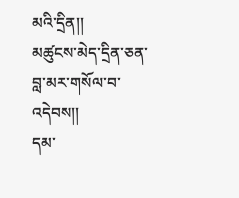མའི་དྲིན།།
མཚུངས་མེད་དྲིན་ཅན་བླ་མར་གསོལ་བ་འདེབས།།
དམ་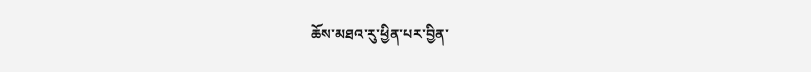ཆོས་མཐའ་རུ་ཕྱིན་པར་བྱིན་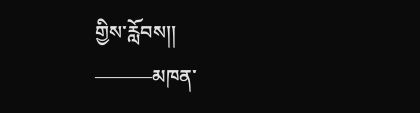གྱིས་རློབས།།
———མཁན་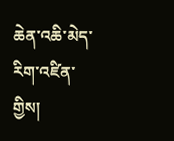ཆེན་འཆི་མེད་རིག་འཛིན་གྱིས།